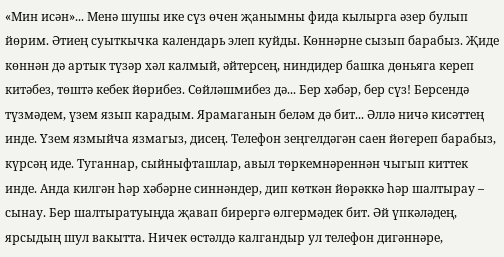«Мин исән»... Менә шушы ике сүз өчен җанымны фида кылырга әзер булып йөрим. Әтиең суыткычка календарь элеп куйды. Көннәрне сызып барабыз. Җиде көннән дә артык түзәр хәл калмый, әйтерсең, ниндидер башка дөньяга кереп китәбез, төштә кебек йөрибез. Сөйләшмибез дә... Бер хәбәр, бер сүз! Берсендә түзмәдем, үзем язып карадым. Ярамаганын беләм дә бит... Әллә ничә кисәттең инде. Үзем язмыйча язмагыз, дисең. Телефон зеңгелдәгән саен йөгереп барабыз, күрсәң иде. Туганнар, сыйныфташлар, авыл төркемнәреннән чыгып киттек инде. Анда килгән һәр хәбәрне синнәндер, дип көткән йөрәккә һәр шалтырау – сынау. Бер шалтыратуыңда җавап бирергә өлгермәдек бит. Әй үпкәләдең, ярсыдың шул вакытта. Ничек өстәлдә калгандыр ул телефон дигәннәре,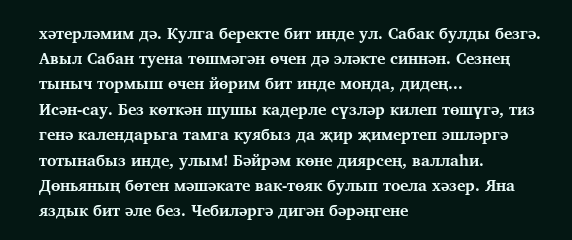хәтерләмим дә. Кулга беректе бит инде ул. Сабак булды безгә. Авыл Сабан туена төшмәгән өчен дә эләкте синнән. Сезнең тыныч тормыш өчен йөрим бит инде монда, дидең...
Исән-сау. Без көткән шушы кадерле сүзләр килеп төшүгә, тиз генә календарьга тамга куябыз да җир җимертеп эшләргә тотынабыз инде, улым! Бәйрәм көне диярсең, валлаһи. Дөньяның бөтен мәшәкате вак-төяк булып тоела хәзер. Яна яздык бит әле без. Чебиләргә дигән бәрәңгене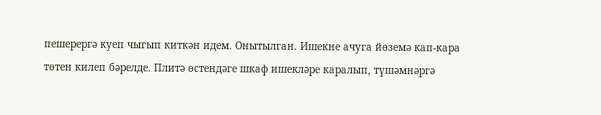пешерергә куеп чыгып киткән идем. Онытылган. Ишекне ачуга йөземә кап-кара төтен килеп бәрелде. Плитә өстендәге шкаф ишекләре каралып, түшәмнәргә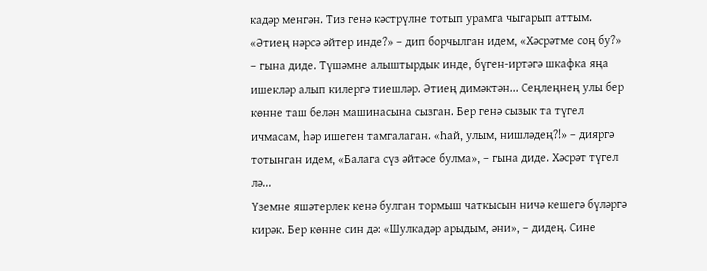кадәр менгән. Тиз генә кәстрүлне тотып урамга чыгарып аттым. «Әтиең нәрсә әйтер инде?» – дип борчылган идем, «Хәсрәтме соң бу?» – гына диде. Түшәмне алыштырдык инде, бүген-иртәгә шкафка яңа ишекләр алып килергә тиешләр. Әтиең димәктән... Сеңлеңнең улы бер көнне таш белән машинасына сызган. Бер генә сызык та түгел ичмасам, һәр ишеген тамгалаган. «Һай, улым, нишләдең?!» – дияргә тотынган идем, «Балага сүз әйтәсе булма», – гына диде. Хәсрәт түгел лә...
Үземне яшәтерлек кенә булган тормыш чаткысын ничә кешегә бүләргә кирәк. Бер көнне син дә: «Шулкадәр арыдым, әни», – дидең. Сине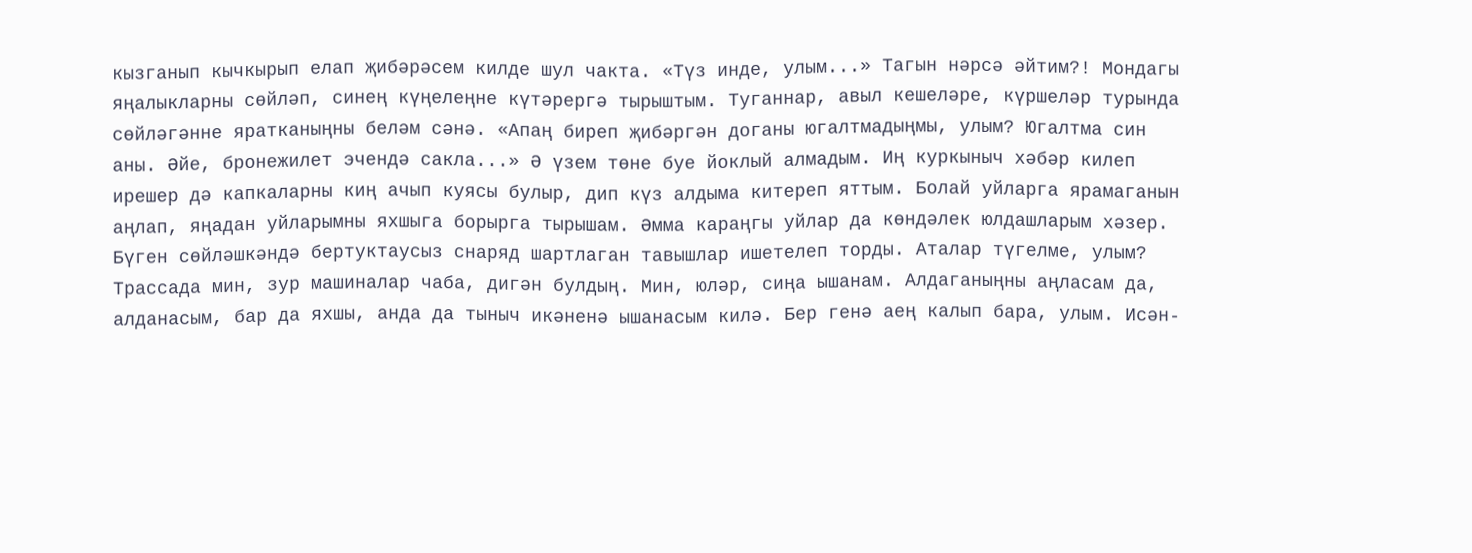кызганып кычкырып елап җибәрәсем килде шул чакта. «Түз инде, улым...» Тагын нәрсә әйтим?! Мондагы яңалыкларны сөйләп, синең күңелеңне күтәрергә тырыштым. Туганнар, авыл кешеләре, күршеләр турында сөйләгәнне яратканыңны беләм сәнә. «Апаң биреп җибәргән доганы югалтмадыңмы, улым? Югалтма син аны. Әйе, бронежилет эчендә сакла...» Ә үзем төне буе йоклый алмадым. Иң куркыныч хәбәр килеп ирешер дә капкаларны киң ачып куясы булыр, дип күз алдыма китереп яттым. Болай уйларга ярамаганын аңлап, яңадан уйларымны яхшыга борырга тырышам. Әмма караңгы уйлар да көндәлек юлдашларым хәзер.
Бүген сөйләшкәндә бертуктаусыз снаряд шартлаган тавышлар ишетелеп торды. Аталар түгелме, улым? Трассада мин, зур машиналар чаба, дигән булдың. Мин, юләр, сиңа ышанам. Алдаганыңны аңласам да, алданасым, бар да яхшы, анда да тыныч икәненә ышанасым килә. Бер генә аең калып бара, улым. Исән-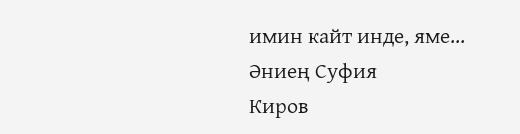имин кайт инде, яме...
Әниең Суфия
Киров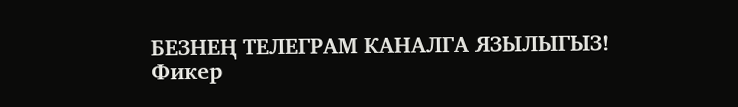БЕЗНЕҢ ТЕЛЕГРАМ КАНАЛГА ЯЗЫЛЫГЫЗ!
Фикер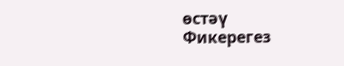өстәү
Фикерегез